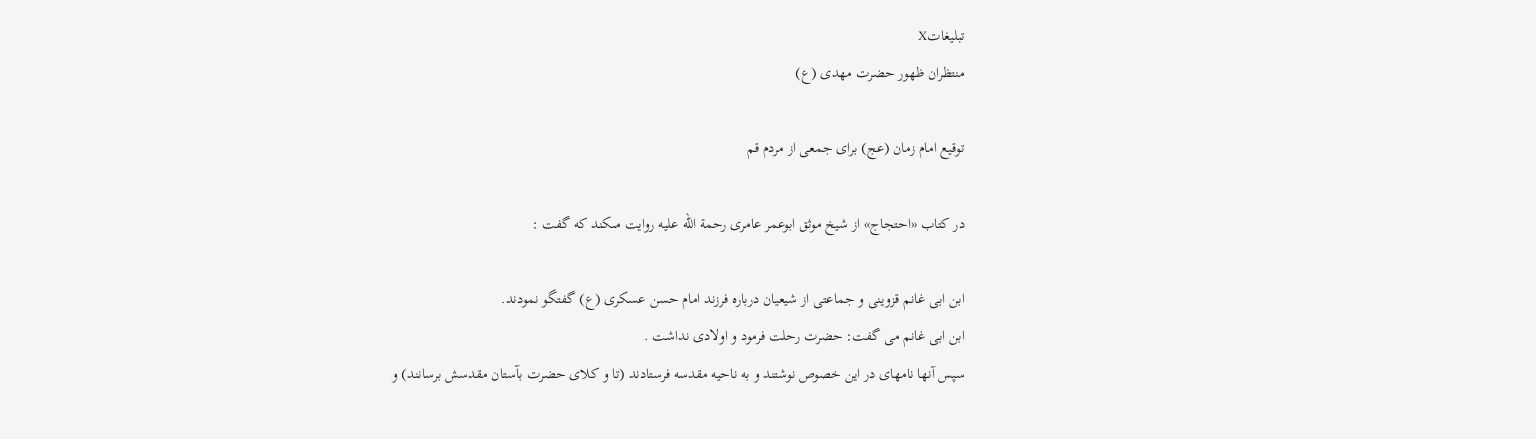تبليغاتX
منتظران ظهور حضرت مهدی (ع)

توقيع امام زمان (عج) براى جمعى از مردم قم

در كتاب «احتجاج» از شيخ موثق ابوعمر عامرى رحمة الله عليه روايت مىكند كه گفت :

ابن ابى غانم قزوينى و جماعتى از شيعيان درباره فرزند امام حسن عسكرى (ع) گفتگو نمودند.
ابن ابى غانم مى گفت: حضرت رحلت فرمود و اولادى نداشت .
سپس آنها نامهاى در اين خصوص نوشتند و به ناحيه مقدسه فرستادند (تا و كلاى حضرت بآستان مقدسش برسانند) و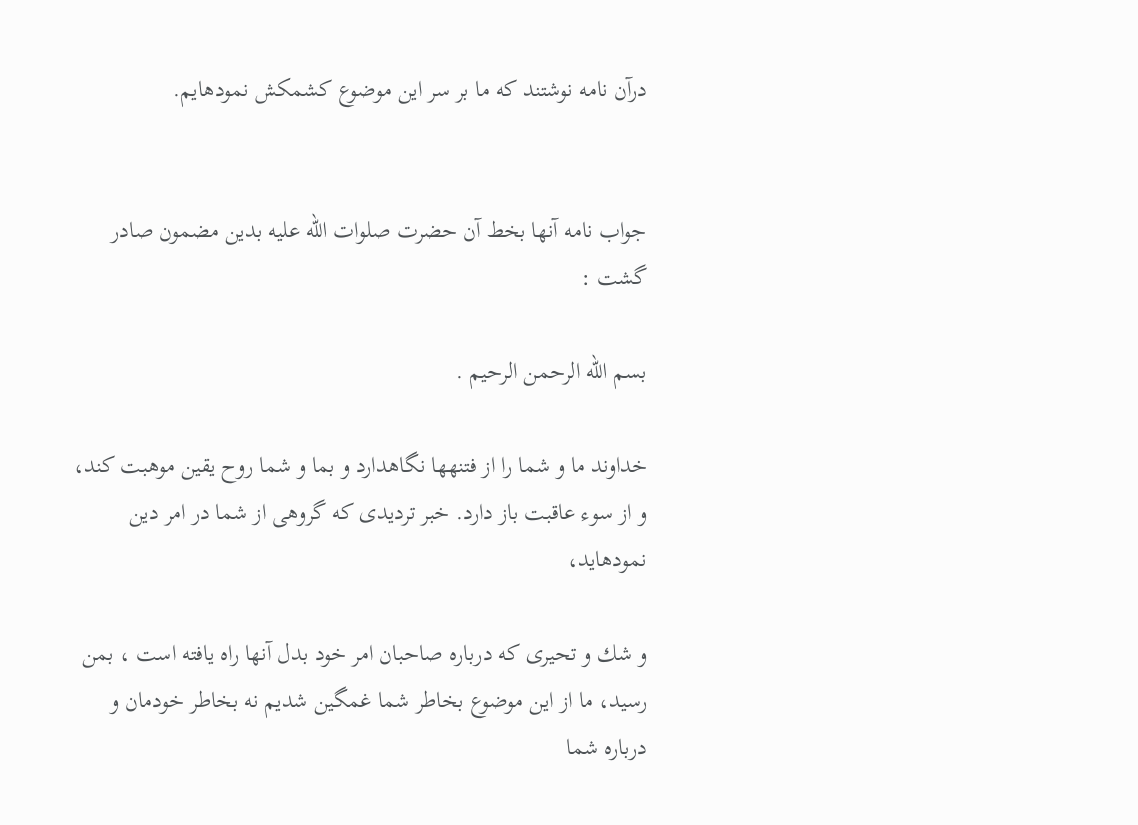درآن نامه نوشتند كه ما بر سر اين موضوع كشمكش نمودهايم.


جواب نامه آنها بخط آن حضرت صلوات الله عليه بدين مضمون صادر گشت :

بسم الله الرحمن الرحيم .

خداوند ما و شما را از فتنهها نگاهدارد و بما و شما روح يقين موهبت كند، و از سوء عاقبت باز دارد. خبر ترديدى كه گروهى از شما در امر دين نمودهايد،

و شك و تحيرى كه درباره صاحبان امر خود بدل آنها راه يافته است ، بمن رسيد، ما از اين موضوع بخاطر شما غمگين شديم نه بخاطر خودمان و درباره شما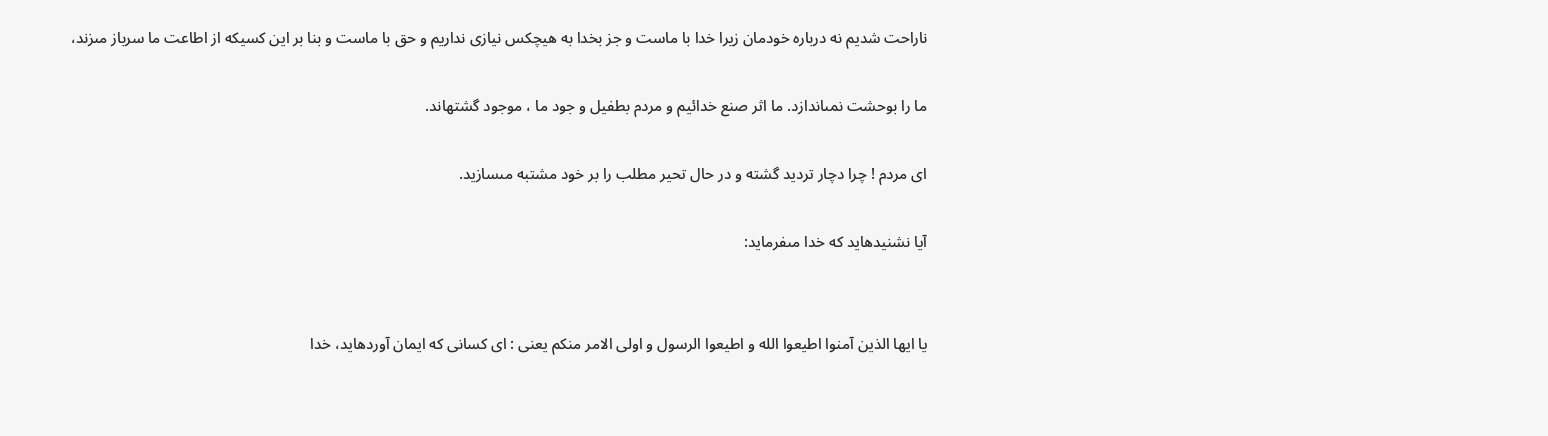ناراحت شديم نه درباره خودمان زيرا خدا با ماست و جز بخدا به هيچكس نيازى نداريم و حق با ماست و بنا بر اين كسيكه از اطاعت ما سرباز مىزند،

ما را بوحشت نمىاندازد. ما اثر صنع خدائيم و مردم بطفيل و جود ما ، موجود گشتهاند.

اى مردم ! چرا دچار ترديد گشته و در حال تحير مطلب را بر خود مشتبه مىسازيد.

آيا نشنيدهايد كه خدا مىفرمايد:


يا ايها الذين آمنوا اطيعوا الله و اطيعوا الرسول و اولى الامر منكم يعنى : اى كسانى كه ايمان آوردهايد، خدا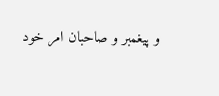و پيغمبر و صاحبان امر خود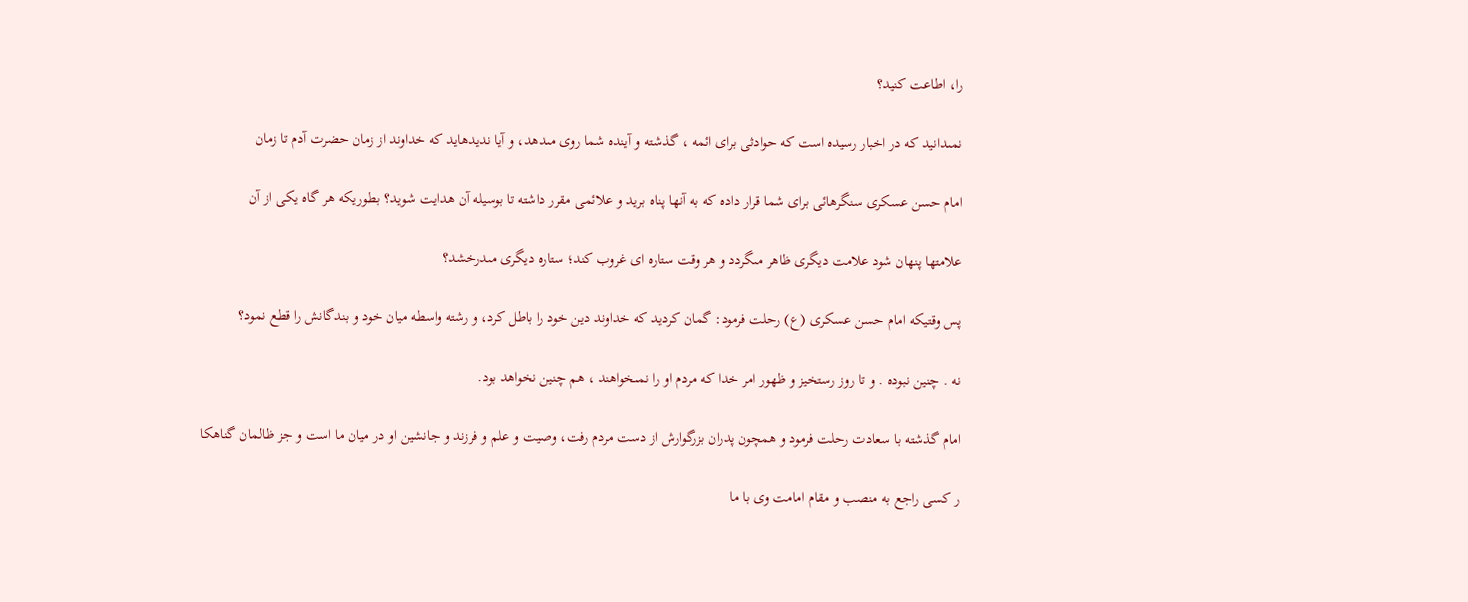را، اطاعت كنيد؟

نمىدانيد كه در اخبار رسيده است كه حوادثى براى ائمه ، گذشته و آينده شما روى مىدهد، و آيا نديدهايد كه خداوند از زمان حضرت آدم تا زمان

امام حسن عسكرى سنگرهائى براى شما قرار داده كه به آنها پناه بريد و علائمى مقرر داشته تا بوسيله آن هدايت شويد؟ بطوريكه هر گاه يكى از آن

علامتها پنهان شود علامت ديگرى ظاهر مىگردد و هر وقت ستاره اى غروب كند؛ ستاره ديگرى مىدرخشد؟

پس وقتيكه امام حسن عسكرى (ع) رحلت فرمود: گمان كرديد كه خداوند دين خود را باطل كرد، و رشته واسطه ميان خود و بندگانش را قطع نمود؟

نه . چنين نبوده . و تا روز رستخيز و ظهور امر خدا كه مردم او را نمىخواهند ، هم چنين نخواهد بود.

امام گذشته با سعادت رحلت فرمود و همچون پدران بزرگوارش از دست مردم رفت، وصيت و علم و فرزند و جانشين او در ميان ما است و جز ظالمان گناهكا

ر كسى راجع به منصب و مقام امامت وى با ما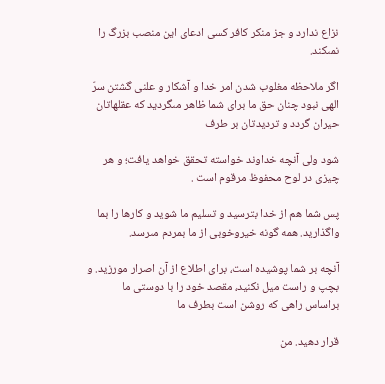نزاع ندارد و جز منكر كافر كسى ادعاى اين منصب بزرگ را نمىكند.

اگر ملاحظه مغلوب شدن امر خدا و آشكار و علنى گشتن سرّ الهى نبود چنان حق ما براى شما ظاهر مىگرديد كه عقلهاتان حيران گردد و ترديدتان بر طرف

شود ولى آنچه خداوند خواسته تحقق خواهد يافت؛ و هر چيزى در لوح محفوظ مرقوم است .

پس شما هم از خدا بترسيد و تسليم ما شويد و كارها را بما واگذاريد. همه گونه خيروخوبى از ما بمردم مىرسد.

آنچه بر شما پوشيده است، براى اطلاع از آن اصرار مورزيد. و بچپ و راست ميل نكنيد، مقصد خود را با دوستى ما براساس راهى كه روشن است بطرف ما

قرار دهيد. من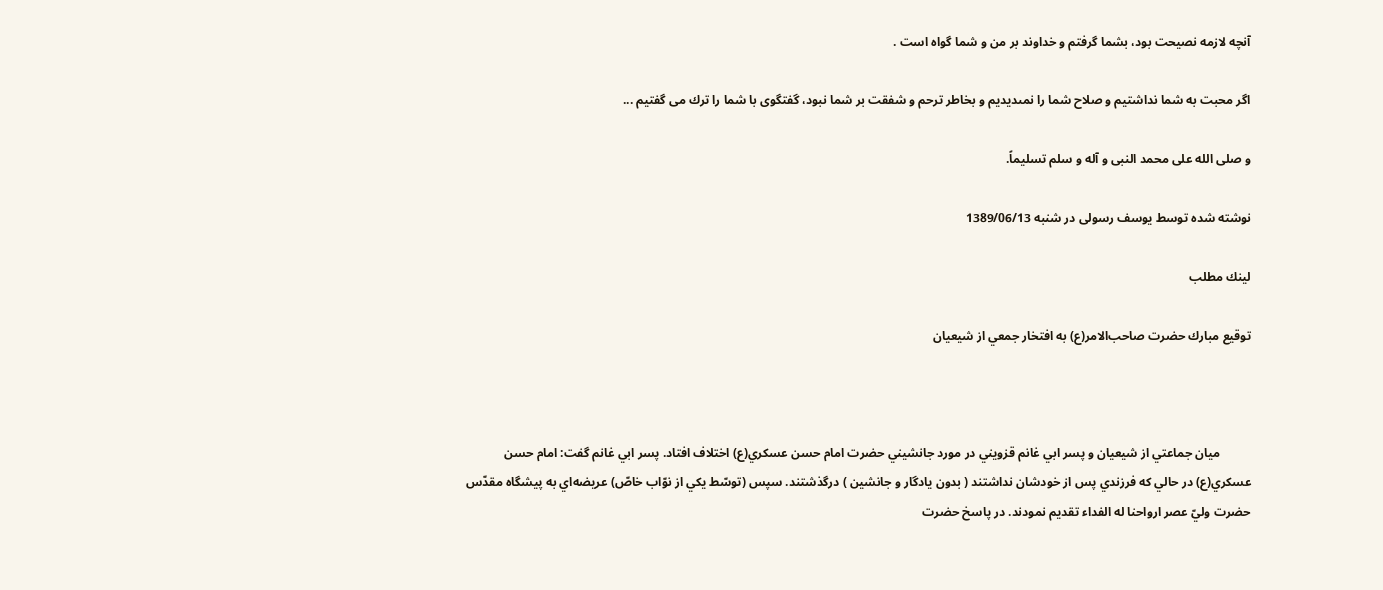آنچه لازمه نصيحت بود، بشما گرفتم و خداوند بر من و شما گواه است .

اگر محبت به شما نداشتيم و صلاح شما را نمىديديم و بخاطر ترحم و شفقت بر شما نبود، گفتگوى با شما را ترك مى گفتيم ...

و صلى الله على محمد النبى و آله و سلم تسليماً.

نوشته شده توسط یوسف رسولی در شنبه 1389/06/13

لينك مطلب

توقيع‌ مبارك‌ حضرت‌ صاحب‌الامر(ع‌) به‌ افتخار جمعي‌ از شيعيان‌



          ميان‌ جماعتي‌ از شيعيان‌ و پسر ابي‌ غانم‌ قزويني‌ در مورد جانشيني‌ حضرت‌ امام‌ حسن‌ عسكري‌(ع‌) اختلاف‌ افتاد. پسر ابي‌ غانم‌ گفت‌: امام‌ حسن‌ عسكري‌(ع‌) در حالي‌ كه‌ فرزندي‌ پس‌ از خودشان‌ نداشتند ( بدون‌ يادگار و جانشين‌ ) درگذشتند. سپس‌ (توسّط‌ يكي‌ از نوّاب‌ خاصّ) عريضه‌اي‌ به‌ پيشگاه‌ مقدّس‌ حضرت‌ وليّ عصر ارواحنا له‌ الفداء تقديم‌ نمودند. در پاسخ‌ حضرت‌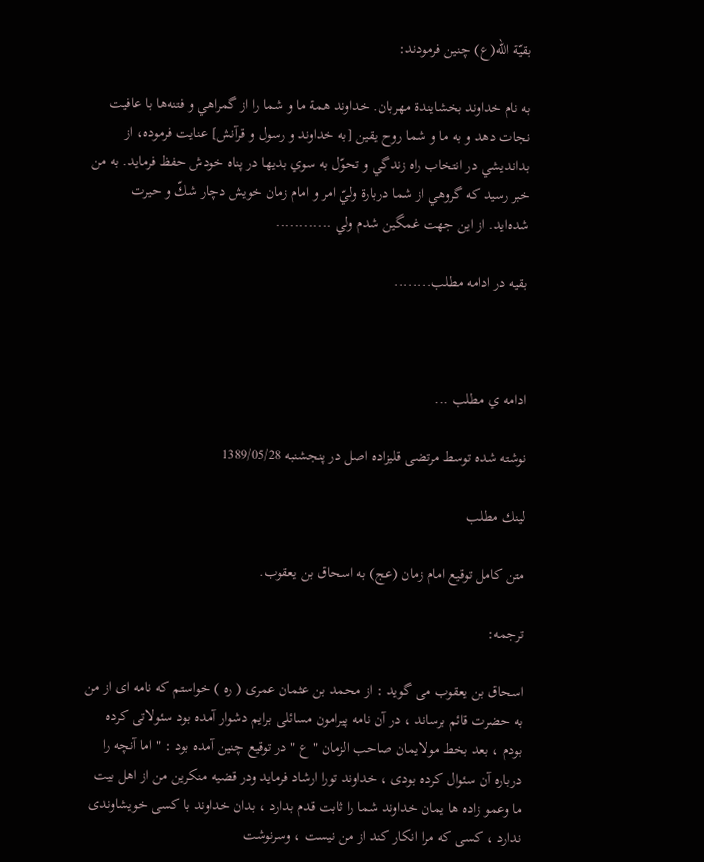بقيّة‌ الله(ع‌) چنين‌ فرمودند:

به‌ نام‌ خداوند بخشايندة‌ مهربان‌. خداوند همة‌ ما و شما را از گمراهي‌ و فتنه‌ها با عافيت‌ نجات‌ دهد و به‌ ما و شما روح‌ يقين‌ [به‌ خداوند و رسول‌ و قرآنش‌] عنايت‌ فرموده‌، از بدانديشي‌ در انتخاب‌ راه‌ زندگي‌ و تحوّل‌ به‌ سوي‌ بديها در پناه‌ خودش‌ حفظ‌ فرمايد. به‌ من‌ خبر رسيد كه‌ گروهي‌ از شما دربارة‌ وليّ امر و امام‌ زمان‌ خويش‌ دچار شكّ و حيرت‌ شده‌ايد. از اين‌ جهت‌ غمگين‌ شدم‌ ولي‌ ............

بقیه در ادامه مطلب........



ادامه ي مطلب ...

نوشته شده توسط مرتضی قلیزاده اصل در پنجشنبه 1389/05/28

لينك مطلب

متن کامل توقیع امام زمان (عج) به اسحاق بن یعقوب.

ترجمه:

اسحاق بن يعقوب مى گويد : از محمد بن عثمان عمرى ( ره ) خواستم كه نامه اى از من به حضرت قائم برساند ، در آن نامه پيرامون مسائلى برايم دشوار آمده بود سئولاتى كرده بودم ، بعد بخط مولايمان صاحب الزمان " ع " در توقيع چنين آمده بود : " اما آنچه را درباره آن سئوال كرده بودى ، خداوند تورا ارشاد فرمايد ودر قضيه منكرين من از اهل بيت ما وعمو زاده ها يمان خداوند شما را ثابت قدم بدارد ، بدان خداوند با كسى خويشاوندى ندارد ، كسى كه مرا انكار كند از من نيست ، وسرنوشت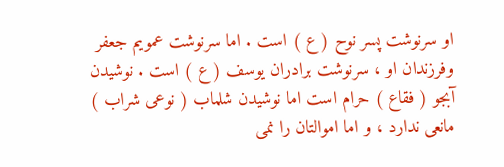او سرنوشت پسر نوح ( ع ) است . اما سرنوشت عمويم جعفر وفرزندان او ، سرنوشت برادران يوسف ( ع ) است . نوشيدن آبجو ( فقاع ) حرام است اما نوشيدن شلماب ( نوعى شراب ) مانعى ندارد ، و اما اموالتان را نمى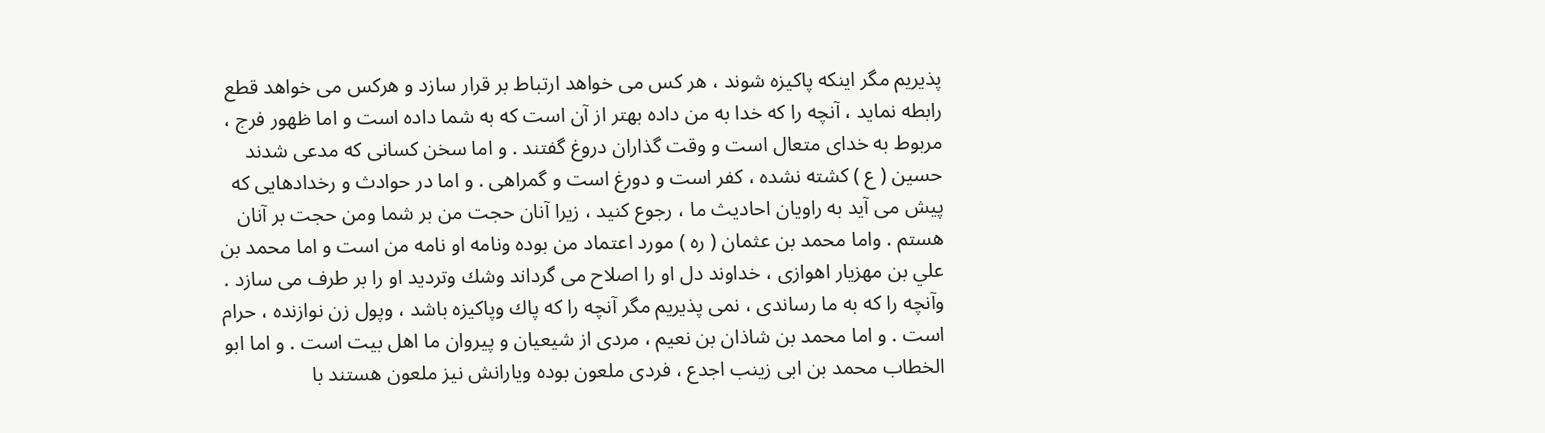پذيريم مگر اينكه پاكيزه شوند ، هر كس مى خواهد ارتباط بر قرار سازد و هركس مى خواهد قطع رابطه نمايد ، آنچه را كه خدا به من داده بهتر از آن است كه به شما داده است و اما ظهور فرج ، مربوط به خداى متعال است و وقت گذاران دروغ گفتند . و اما سخن كسانى كه مدعى شدند حسين ( ع ) كشته نشده ، كفر است و دورغ است و گمراهى . و اما در حوادث و رخدادهايى كه پيش می آيد به راويان احاديث ما ، رجوع كنيد ، زيرا آنان حجت من بر شما ومن حجت بر آنان هستم . واما محمد بن عثمان ( ره ) مورد اعتماد من بوده ونامه او نامه من است و اما محمد بن علي بن مهزيار اهوازى ، خداوند دل او را اصلاح مى گرداند وشك وترديد او را بر طرف مى سازد . وآنچه را كه به ما رساندى ، نمى پذيريم مگر آنچه را كه پاك وپاكيزه باشد ، وپول زن نوازنده ، حرام است . و اما محمد بن شاذان بن نعيم ، مردى از شيعيان و پيروان ما اهل بيت است . و اما ابو الخطاب محمد بن ابى زينب اجدع ، فردى ملعون بوده ويارانش نيز ملعون هستند با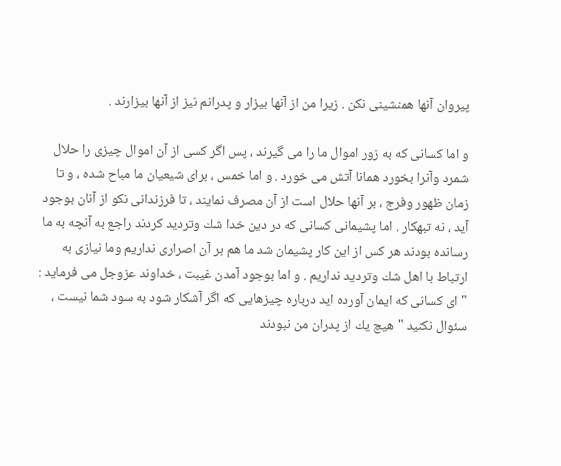پيروان آنها همنشينى نكن . زيرا من از آنها بيزار و پدرانم نيز از آنها بيزارند .

و اما كسانى كه به زور اموال ما را مى گيرند ، پس اگر كسى از آن اموال چيزى را حلال شمرد وآنرا بخورد همانا آتش مى خورد . و اما خمس ، براى شيعيان ما مباح شده ، و تا زمان ظهور وفرج ، بر آنها حلال است از آن مصرف نمايند ، تا فرزندانى نكو از آنان بوجود آيد ، نه تبهكار . اما پشيمانى كسانى كه در دين خدا شك وترديد كردند راجع به آنچه به ما رسانده بودند هر كس از اين كار پشيمان شد ما هم بر آن اصرارى نداريم وما نيازى به ارتباط با اهل شك وترديد نداريم . و اما بوجود آمدن غيبت ، خداوند عزوجل مى فرمايد : " اى كسانى كه ايمان آورده ايد درباره چيزهايى كه اگر آشكار شود به سود شما نيست ، سئوال نكنيد " هيچ يك از پدران من نبودند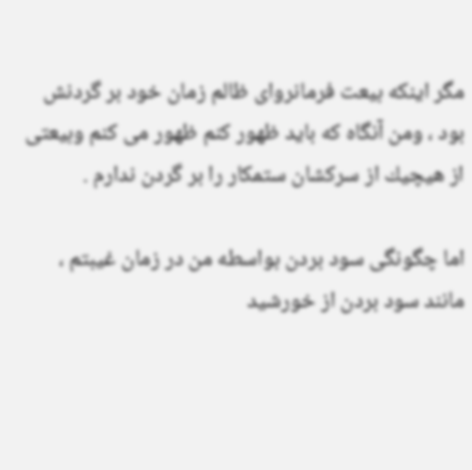مگر اينكه بيعت فرمانرواى ظالم زمان خود بر گردنش بود ، ومن آنگاه كه بايد ظهور كنم ظهور مى كنم وبيعتى از هيچيك از سركشان ستمكار را بر گردن ندارم .

اما چگونگى سود بردن بواسطه من در زمان غيبتم ، مانند سود بردن از خورشيد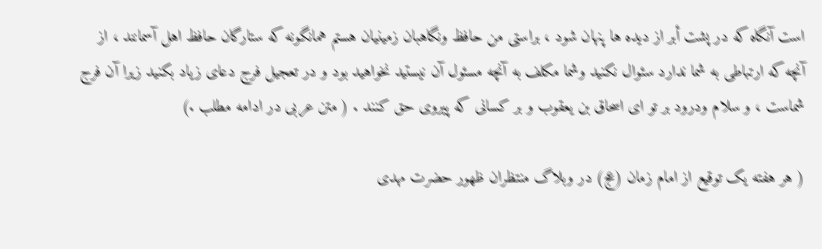است آنگاه كه در پشت أبر از ديده ها پنهان شود ، براستى من حافظ ونگاهبان زمينيان هستم همانگونه كه ستارگان حافظ اهل آسمانند ، از آنچه كه ارتباطى به شما ندارد سئوال نكنيد وشما مكلف به آنچه مسئول آن نيستيد نخواهيد بود و در تعجيل فرج دعاى زياد بكنيد زيرا آن فرج شماست ، و سلام ودرود بر تو اى اسحاق بن يعقوب و بر كسانى كه پيروى حق كنند . ( متن عربی در ادامه مطلب .)

( هر هفته یک توقیع از امام زمان (عج) در وبلاگ منتظران ظهور حضرت مهدی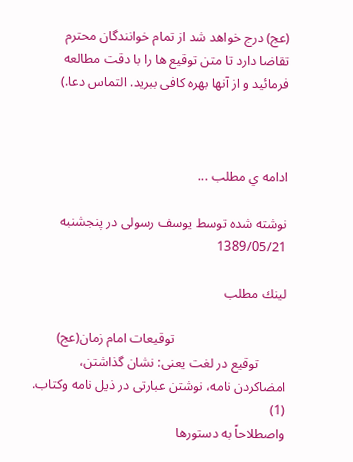(عج) درج خواهد شد از تمام خوانندگان محترم  تقاضا دارد تا متن توقیع ها را با دقت مطالعه فرمائید و از آنها بهره کافی ببرید. التماس دعا.)



ادامه ي مطلب ...

نوشته شده توسط یوسف رسولی در پنجشنبه 1389/05/21

لينك مطلب

                                 توقيعات امام زمان(عج)
        توقيع در لغت يعنى: نشان گذاشتن، امضاکردن نامه، نوشتن عبارتى در ذيل نامه وکتاب. (1)
واصطلاحاً به دستورها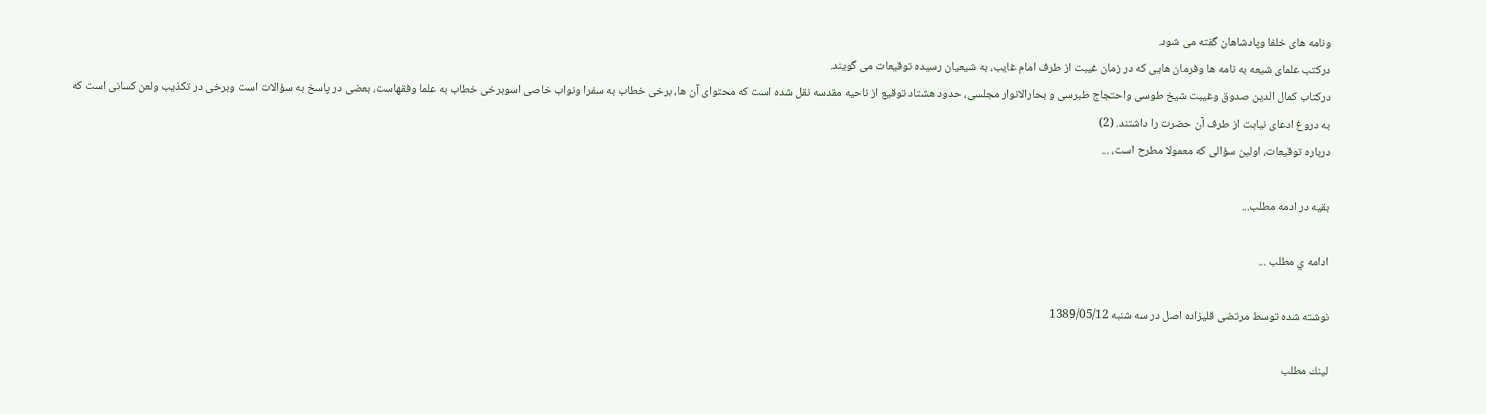ونامه هاى خلفا وپادشاهان گفته مى شود.
درکتب علماى شيعه به نامه ها وفرمان هايى که در زمان غيبت از طرف امام غايب، به شيعيان رسيده توقيعات مى گويند.
درکتاب کمال الدين صدوق وغيبت شيخ طوسى واحتجاج طبرسى و بحارالانوار مجلسى، حدود هشتاد توقيع از ناحيه مقدسه نقل شده است که محتواى آن ها، برخى خطاب به سفرا ونواب خاصى اسوبرخى خطاب به علما وفقهاست، بعضى در پاسخ به سؤالات است وبرخى در تکذيب ولعن کسانى است که به دروغ ادعاى نيابت از طرف آن حضرت را داشتند. (2)
درباره توقيعات، اولين سؤالى که معمولا مطرح است، ...

بقیه در ادمه مطلب...

ادامه ي مطلب ...

نوشته شده توسط مرتضی قلیزاده اصل در سه شنبه 1389/05/12

لينك مطلب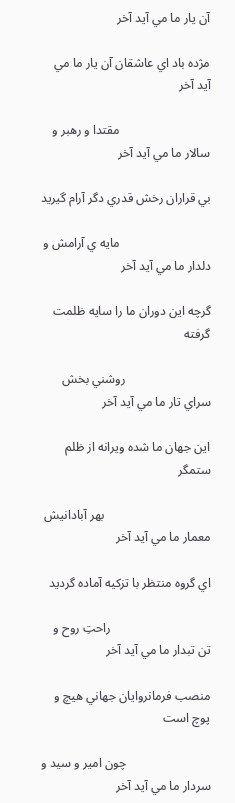آن يار ما مي آيد آخر

مژده باد اي عاشقان آن يار ما مي آيد آخر

                             مقتدا و رهبر و سالار ما مي آيد آخر

بي قراران رخش قدري دگر آرام گيريد

                             مايه ي آرامش و دلدار ما مي آيد آخر

گرچه اين دوران ما را سايه ظلمت گرفته

                           روشني بخش سراي تار ما مي آيد آخر

اين جهان ما شده ويرانه از ظلم ستمگر

                                  بهر آبادانيش معمار ما مي آيد آخر

اي گروه منتظر با تزكيه آماده گرديد

                                راحتِ روح و تن تبدار ما مي آيد آخر

منصب فرمانروايان جهاني هيچ و پوچ است

                           چون امير و سيد و سردار ما مي آيد آخر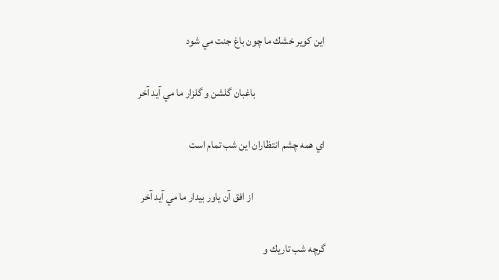اين كوير خشك ما چون باغ جنت مي شود

                                 باغبان گلشن و گلزار ما مي آيد آخر

اي همه چشم انتظاران اين شب تمام است

                                  از افق آن ياور بيدار ما مي آيد آخر

گرچه شب تاريك و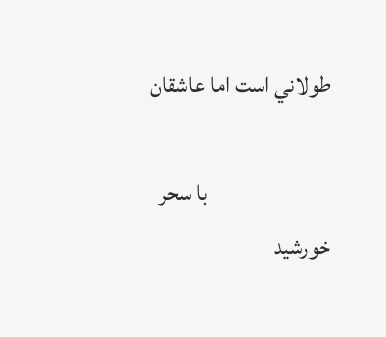طولاني است اما عاشقان

                           با سحر خورشيد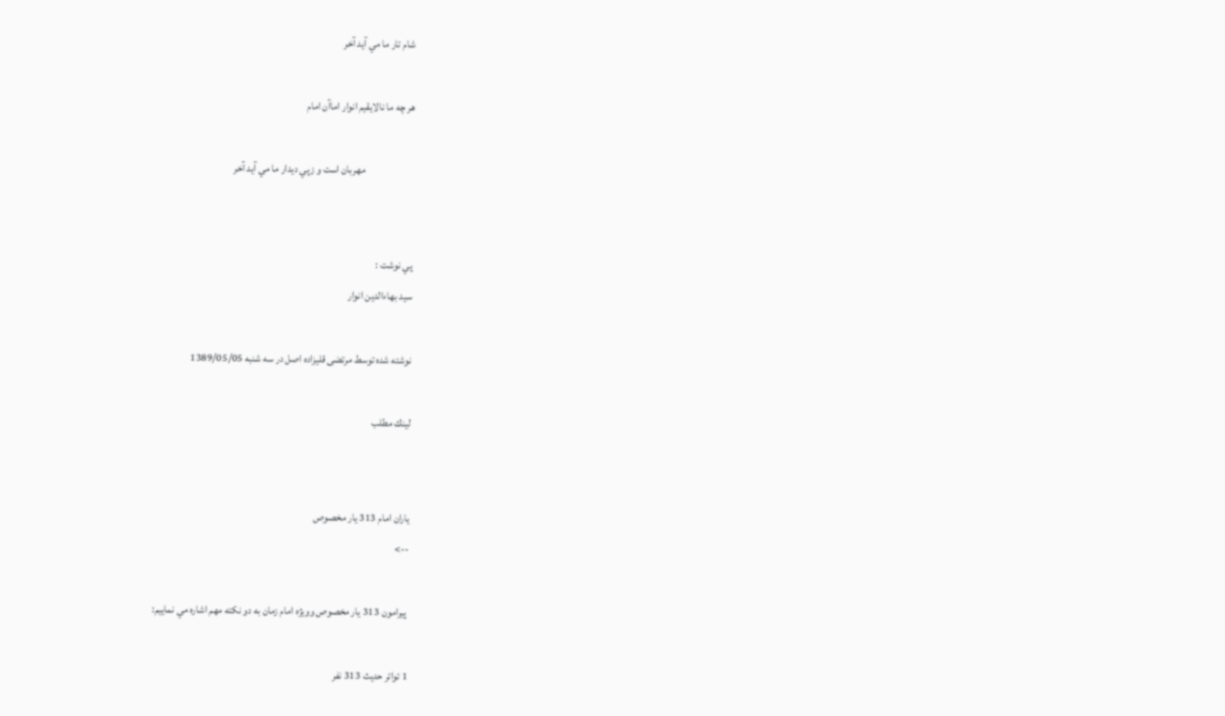شام تار ما مي آيد آخر

هر چه ما نالايقيم انوار اماآن امام

                       مهربان است و زپي ديدار ما مي آيد آخر


پي نوشت :
سید بهاءالدين انوار

نوشته شده توسط مرتضی قلیزاده اصل در سه شنبه 1389/05/05

لينك مطلب


ياران امام 313 يار مخصوص
-->

 پيرامون 313 يار مخصوص وويژه امام زمان به دو نکته مهم اشاره مي نماييم:

1 تواتر حديث 313 نفر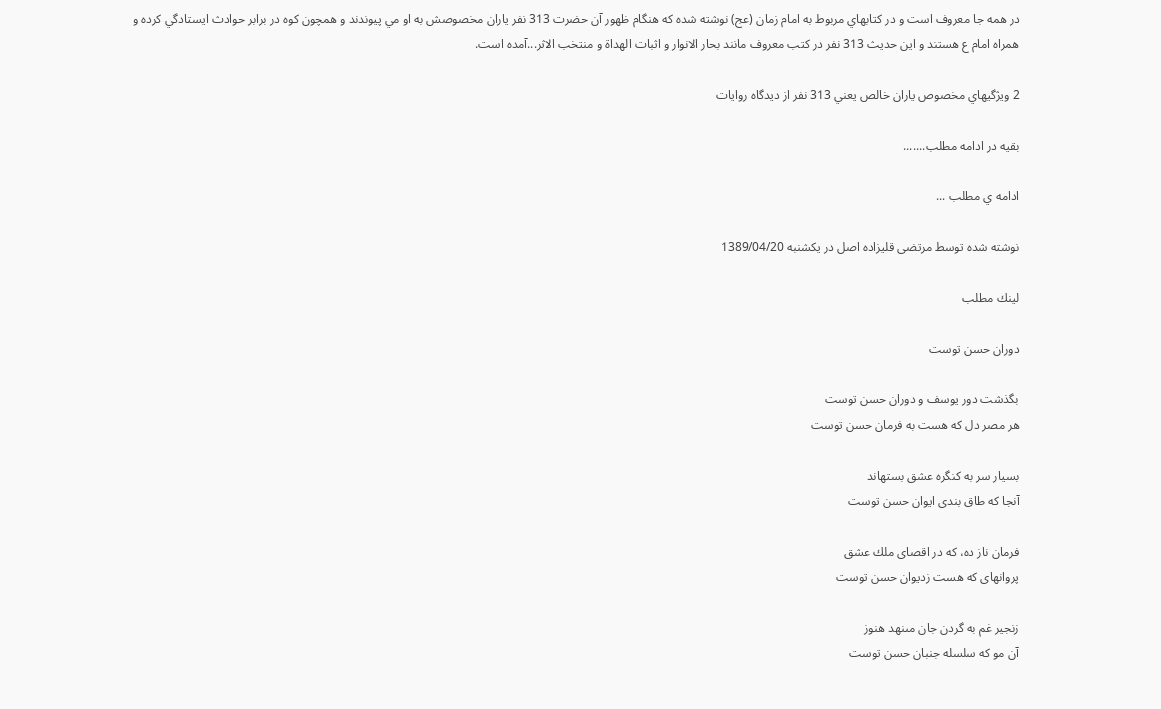در همه جا معروف است و در کتابهاي مربوط به امام زمان (عج) نوشته شده که هنگام ظهور آن حضرت 313 نفر ياران مخصوصش به او مي پيوندند و همچون کوه در برابر حوادث ايستادگي کرده و همراه امام ع هستند و اين حديث 313 نفر در کتب معروف مانند بحار الانوار و اثبات الهداة و منتخب الاثر...آمده است.

2 ويژگيهاي مخصوص ياران خالص يعني 313 نفر از ديدگاه روايات

بقیه در ادامه مطلب.......

ادامه ي مطلب ...

نوشته شده توسط مرتضی قلیزاده اصل در یکشنبه 1389/04/20

لينك مطلب

دوران حسن توست

بگذشت دور يوسف و دوران حسن توست
هر مصر دل كه هست به فرمان حسن توست

بسيار سر به كنگره عشق بستهاند
آنجا كه طاق بندى ايوان حسن توست

فرمان ناز ده، كه در اقصاى ملك عشق
پروانهاى كه هست زديوان حسن توست

زنجير غم به گردن جان مىنهد هنوز
آن مو كه سلسله جنبان حسن توست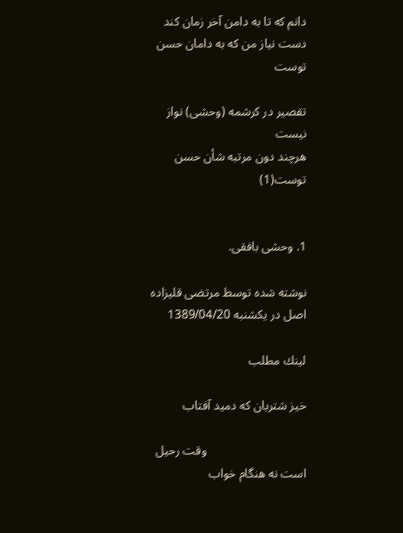دانم كه تا به دامن آخر زمان كند
دست نياز من كه به دامان حسن توست

تقصير در كرشمه (وحشى) نواز نيست
هرچند دون مرتبه شأن حسن توست(1)


1. وحشى بافقى.

نوشته شده توسط مرتضی قلیزاده اصل در یکشنبه 1389/04/20

لينك مطلب

خیز شتربان که دمید آفتاب

                                وقت رحیل است نه هنگام خواب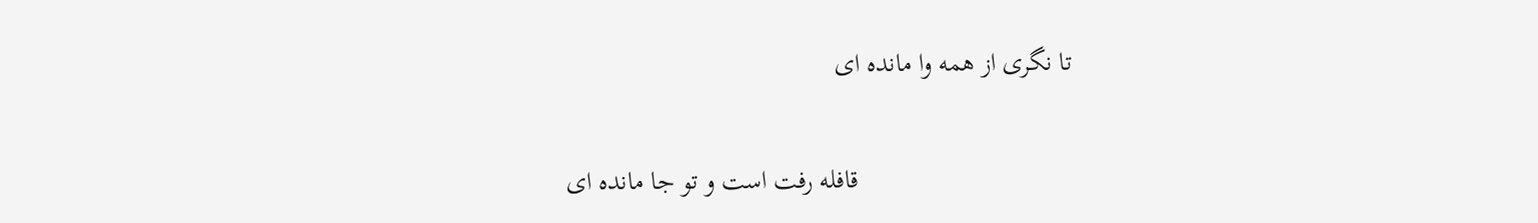تا نگری از همه وا مانده ای

                                قافله رفت است و تو جا مانده ای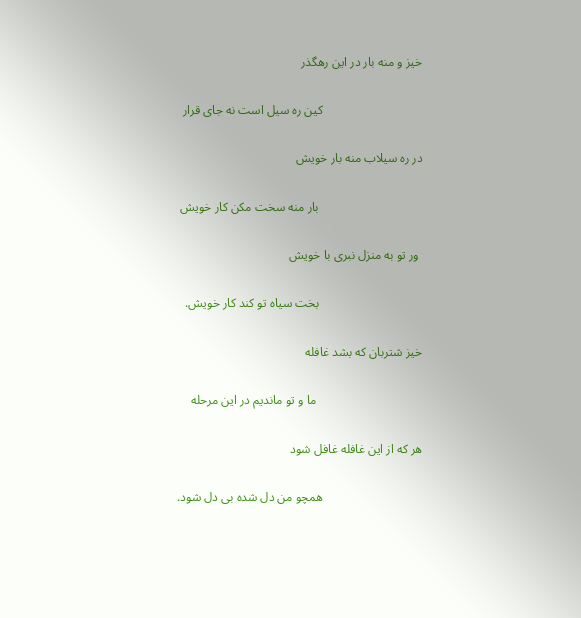خیز و منه بار در این رهگذر

                                کین ره سیل است نه جای قرار

در ره سیلاب منه بار خویش

                                 بار منه سخت مکن کار خویش

 ور تو به منزل نبری با خویش

                                 بخت سیاه تو کند کار خویش.

خیز شتربان که بشد غافله

                                  ما و تو ماندیم در این مرحله

هر که از این غافله غافل شود

                                همچو من دل شده بی دل شود.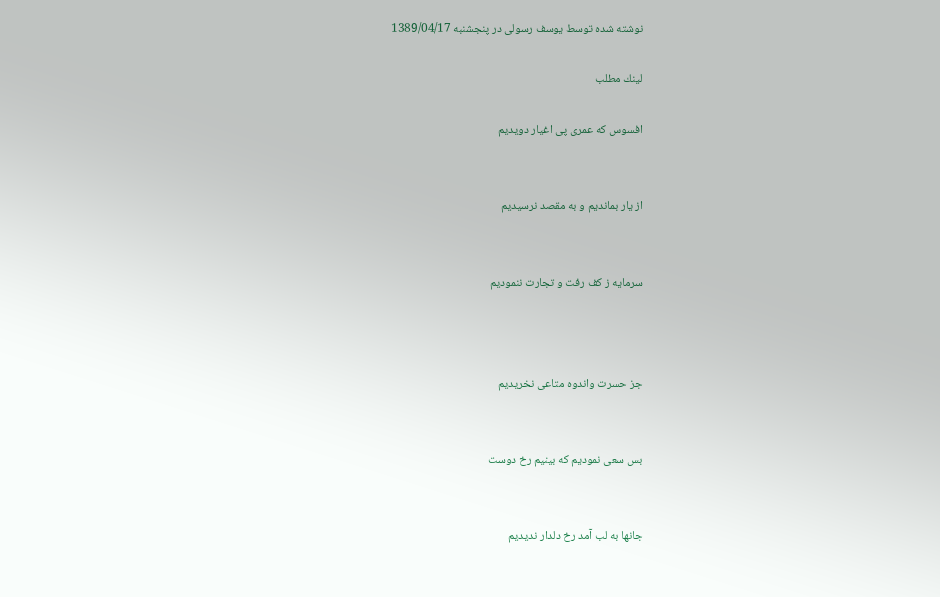نوشته شده توسط یوسف رسولی در پنجشنبه 1389/04/17

لينك مطلب

افسوس که عمری پی اغیار دویدیم


از یار بماندیم و به مقصد نرسیدیم


سرمایه ز کف رفت و تجارت ننمودیم



جز حسرت واندوه متاعی نخریدیم


بس سعی نمودیم که بینیم رخ دوست


جانها به لب آمد رخ دلدار ندیدیم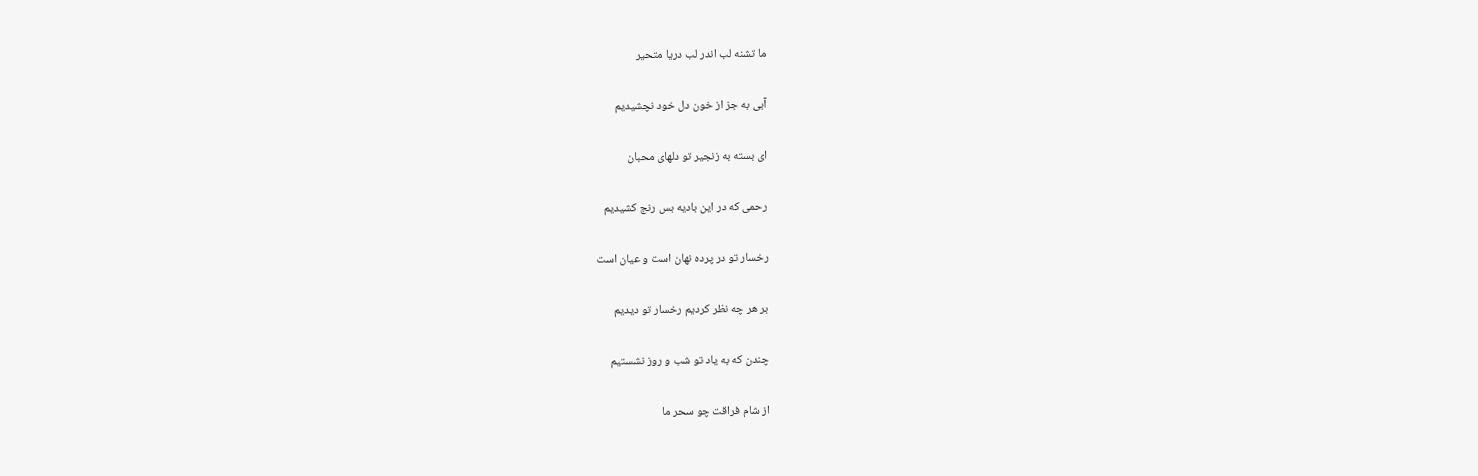ما تشنه لب اندر لب دریا متحیر


آبی به جز از خون دل خود نچشیدیم


ای بسته به زنجیر تو دلهای محبان


رحمی که در این بادیه بس رنج کشیدیم


رخسار تو در پرده نهان است و عیان است


بر هر چه نظر کردیم رخسار تو دیدیم


چندن که به یاد تو شب و روز نشستیم


از شام فراقت چو سحر ما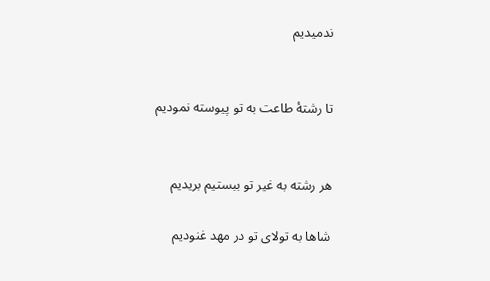ندمیدیم


تا رشتۀ طاعت به تو پیوسته نمودیم


هر رشته به غیر تو ببستیم بریدیم

شاها به تولای تو در مهد غنودیم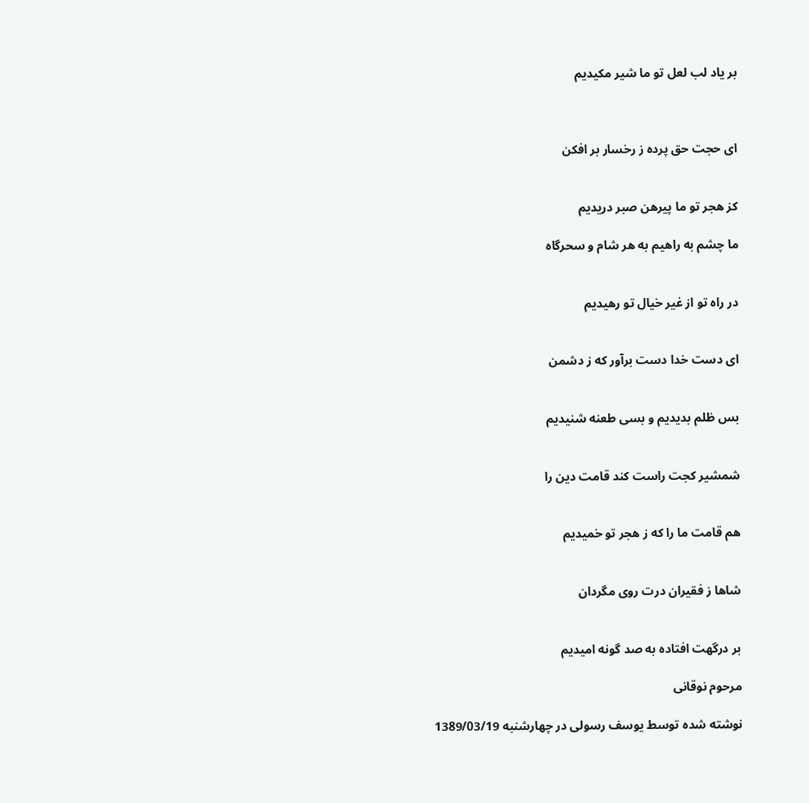بر یاد لب لعل تو ما شیر مکیدیم



ای حجت حق پرده ز رخسار بر افکن


کز هجر تو ما پیرهن صبر دریدیم

ما چشم به راهیم به هر شام و سحرگاه


در راه تو از غیر خیال تو رهیدیم


ای دست خدا دست برآور که ز دشمن


بس ظلم بدیدیم و بسی طعنه شنیدیم


شمشیر کجت راست کند قامت دین را


هم قامت ما را که ز هجر تو خمیدیم


شاها ز فقیران درت روی مگردان


بر درگهت افتاده به صد گونه امیدیم

مرحوم نوقانی

نوشته شده توسط یوسف رسولی در چهارشنبه 1389/03/19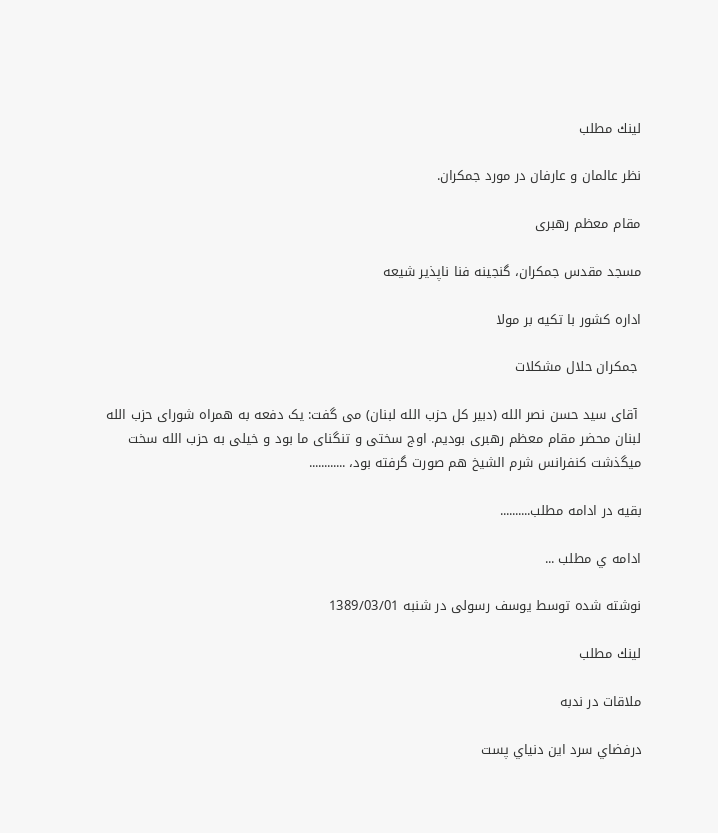لينك مطلب

نظر عالمان و عارفان در مورد جمکران.

مقام معظم رهبری

مسجد مقدس جمکران، گنجینه فنا ناپذیر شیعه

اداره کشور با تکیه بر مولا

 جمکران حلال مشکلات

 آقای سید حسن نصر الله (دبیر کل حزب الله لبنان) می گفت: یک دفعه به همراه شورای حزب الله لبنان محضر مقام معظم رهبری بودیم. اوج سختی و تنگنای ما بود و خیلی به حزب الله سخت میگذشت کنفرانس شرم الشیخ هم صورت گرفته بود، ............

بقیه در ادامه مطلب..........

ادامه ي مطلب ...

نوشته شده توسط یوسف رسولی در شنبه 1389/03/01

لينك مطلب

ملاقات در ندبه

درفضاي سرد اين دنياي پست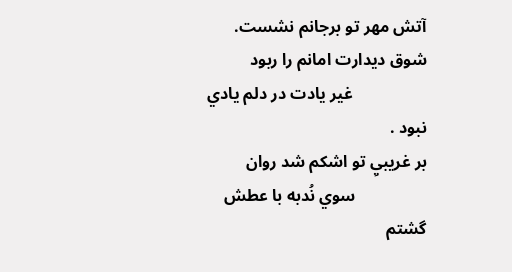آتش مهر تو برجانم نشست.
شوق ديدارت امانم را ربود
                  غير يادت در دلم يادي نبود .
بر غريبيِ تو اشکم شد روان
                 سوي نُدبه با عطش گشتم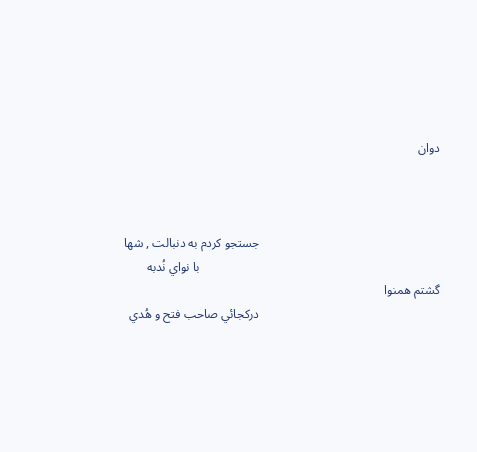دوان



                                                          جستجو کردم به دنبالت , شها
                                                                             با نواي نُدبه گشتم همنوا
                                                          درکجائي صاحب فتح و هُدي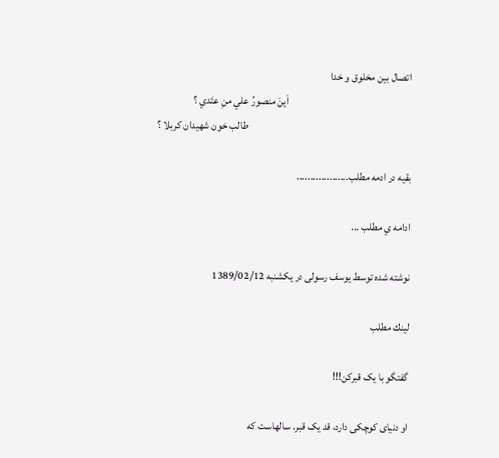اتصال بين مخلوق و خدا
                                                          اَينَ منصورُ علي منِ عتَدي ؟
                                                                             طالب خون شهيدان کربلا ؟

بقیه در ادمه مطلب...................

ادامه ي مطلب ...

نوشته شده توسط یوسف رسولی در یکشنبه 1389/02/12

لينك مطلب

گفتگو با یک قبرکن!!!

او دنیای کوچکی دارد، قد یک قبر. سالهاست که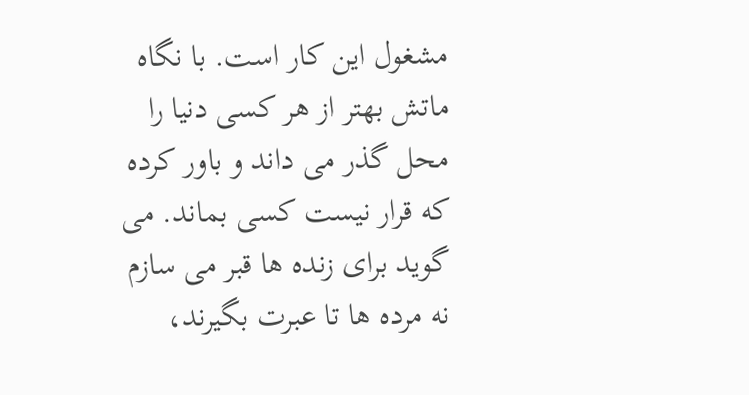مشغول این کار است. با نگاه ماتش بهتر از هر کسی دنیا را محل گذر می داند و باور کرده که قرار نیست کسی بماند. می گوید برای زنده ها قبر می سازم نه مرده ها تا عبرت بگیرند،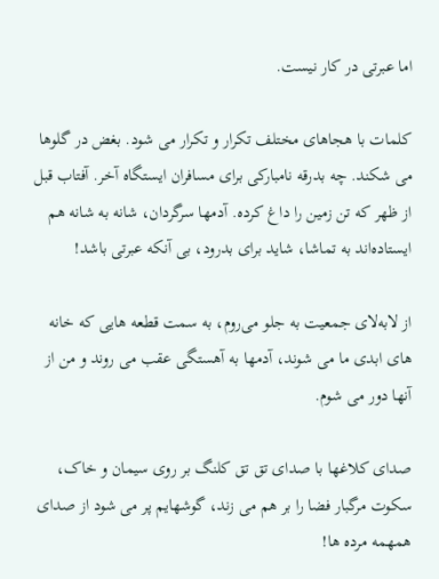اما عبرتی در کار نیست.

کلمات با هجاهای مختلف تکرار و تکرار می شود. بغض در گلوها می شکند. چه بدرقه نامبارکی برای مسافران ایستگاه آخر. آفتاب قبل از ظهر که تن زمین را داغ کرده. آدمها سرگردان، شانه به شانه هم ایستاده‌اند به تماشا، شاید برای بدرود، بی ‌آنکه عبرتی باشد!

از لابه‌لای جمعیت به جلو می‌روم، به سمت قطعه هایی که خانه های ابدی ما می شوند، آدمها به آهستگی عقب می روند و من از آنها دور می شوم.

صدای کلاغها با صدای تق تق کلنگ بر روی سیمان و خاک، سکوت مرگبار فضا را بر هم می زند، گوشهایم پر می شود از صدای همهمه مرده ها!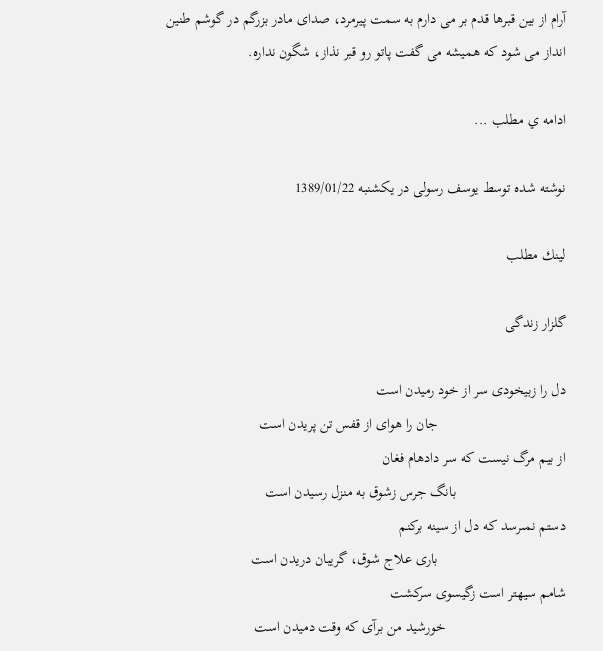آرام از بین قبرها قدم بر می دارم به سمت پیرمرد، صدای مادر بزرگم در گوشم طنین انداز می شود که همیشه می گفت پاتو رو قبر نذاز، شگون نداره.

ادامه ي مطلب ...

نوشته شده توسط یوسف رسولی در یکشنبه 1389/01/22

لينك مطلب

گلزار زندگى

دل را زبيخودى سر از خود رميدن است
                                  جان را هواى از قفس تن پريدن است
از بيم مرگ نيست كه سر دادهام فغان
                             بانگ جرس زشوق به منزل رسيدن است
دستم نمىرسد كه دل از سينه بركنم
                                  بارى علاج شوق، گريبان دريدن است
شامم سيهتر است زگيسوى سركشت
                                خورشيد من برآى كه وقت دميدن است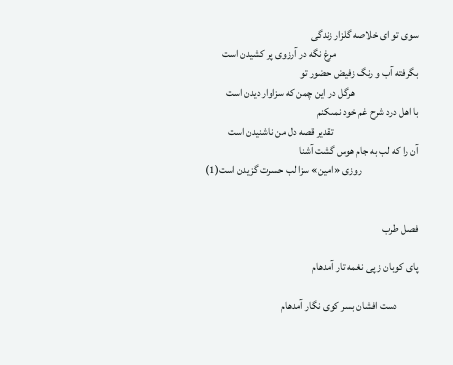سوى تو اى خلاصه گلزار زندگى
                                       مرغ نگه در آرزوى پر كشيدن است
بگرفته آب و رنگ زفيض حضور تو
                              هرگل در اين چمن كه سزاوار ديدن است
با اهل درد شرح غم خود نمىكنم
                                        تقدير قصه دل من ناشنيدن است
آن را كه لب به جام هوس گشت آشنا
                           روزى «امين» سزا لب حسرت گزيدن است(1)


فصل طرب

پاى كوبان ز پى نغمه تار آمدهام

          دست افشان بسر كوى نگار آمدهام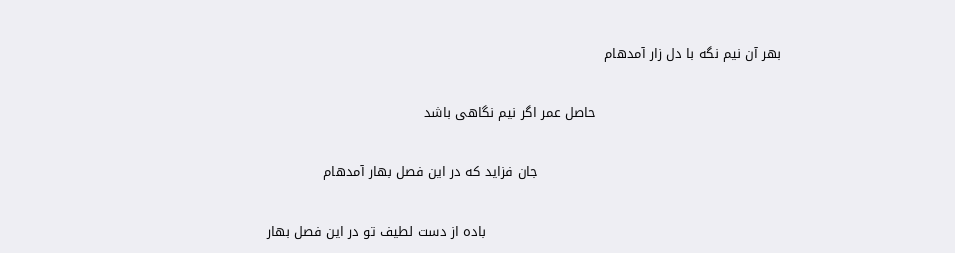بهر آن نیم نگه با دل زار آمدهام

                                          حاصل عمر اگر نیم نگاهى باشد

                                                       جان فزاید كه در این فصل بهار آمدهام

                                                                   باده از دست لطیف تو در این فصل بهار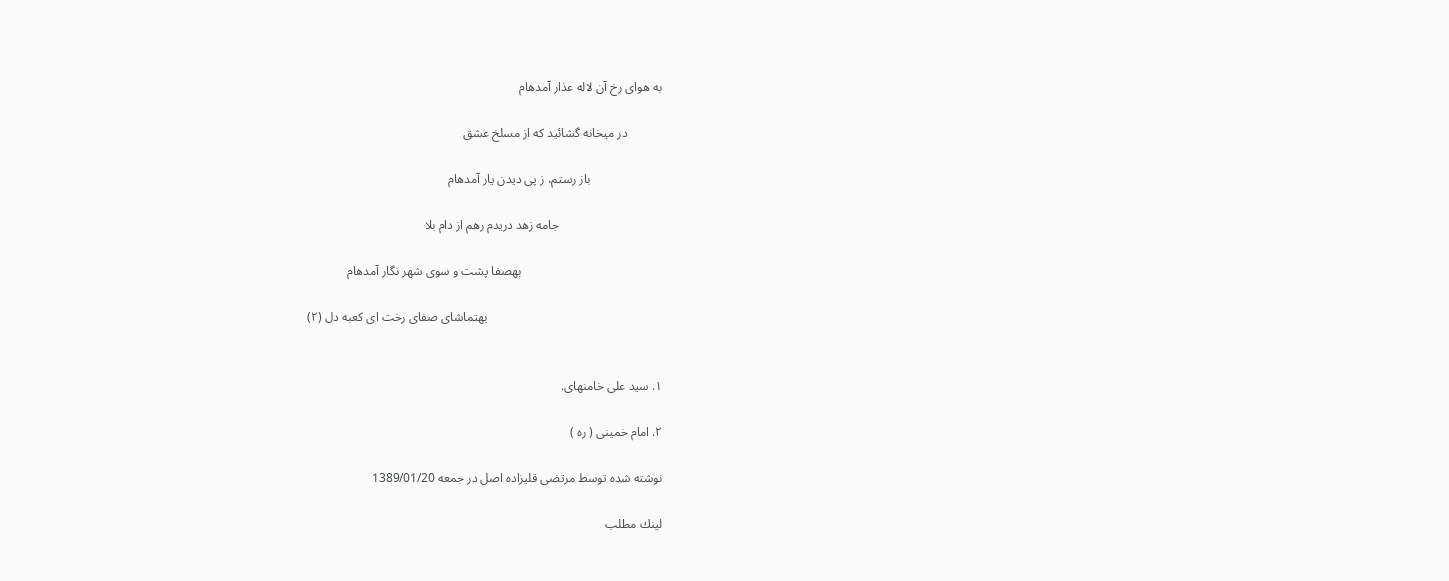به هواى رخ آن لاله عذار آمدهام

           در میخانه گشائید كه از مسلخ عشق

                       باز رستم، ز پى دیدن یار آمدهام

                                 جامه زهد دریدم رهم از دام بلا

                                             بهصفا پشت و سوى شهر نگار آمدهام

                                                        بهتماشاى صفاى رخت اى كعبه دل (۲)


۱. سيد على خامنهاى.

۲. امام خمینی ( ره )

نوشته شده توسط مرتضی قلیزاده اصل در جمعه 1389/01/20

لينك مطلب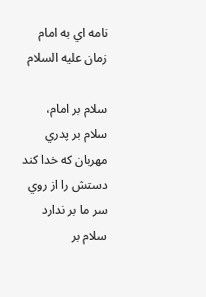نامه اي به امام زمان عليه السلام

سلام بر امام، سلام بر پدري مهربان که خدا کند دستش را از روي سر ما بر ندارد سلام بر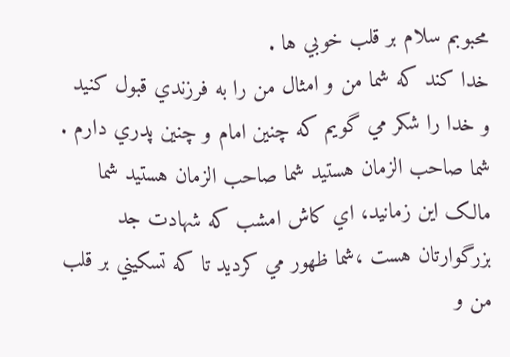محبوبم سلام بر قلب خوبي ها .
خدا کند که شما من و امثال من را به فرزندي قبول کنيد و خدا را شکر مي گويم که چنين امام و چنين پدري دارم .
شما صاحب الزمان هستيد شما صاحب الزمان هستيد شما مالک اين زمانيد، اي کاش امشب که شهادت جد بزرگوارتان هست ،شما ظهور مي کرديد تا که تسکيني بر قلب من و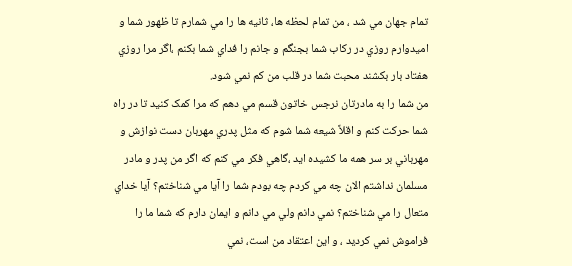تمام جهان مي شد ، من تمام لحظه ها، ثانيه ها را مي شمارم تا ظهور شما و اميدوارم روزي در رکاب شما بجنگم و جانم را فداي شما بکنم ،اگر مرا روزي هفتاد بار بکشند محبت شما در قلب من کم نمي شود.
من شما را به مادرتان نرجس خاتون قسم مي دهم که مرا کمک کنيد تا در راه شما حرکت کنم و اقلاً شيعه شما شوم که مثل پدري مهربان دست نوازش و مهرباني بر سر همه ما کشيده ايد ،گاهي فکر مي کنم که اگر من پدر و مادر مسلمان نداشتم الان چه مي کردم چه بودم شما را آيا مي شناختم؟ آيا خداي متعال را مي شناختم؟ نمي دانم ولي مي دانم و ايمان دارم که شما ما را فراموش نمي کرديد ، و اين اعتقاد من است، نمي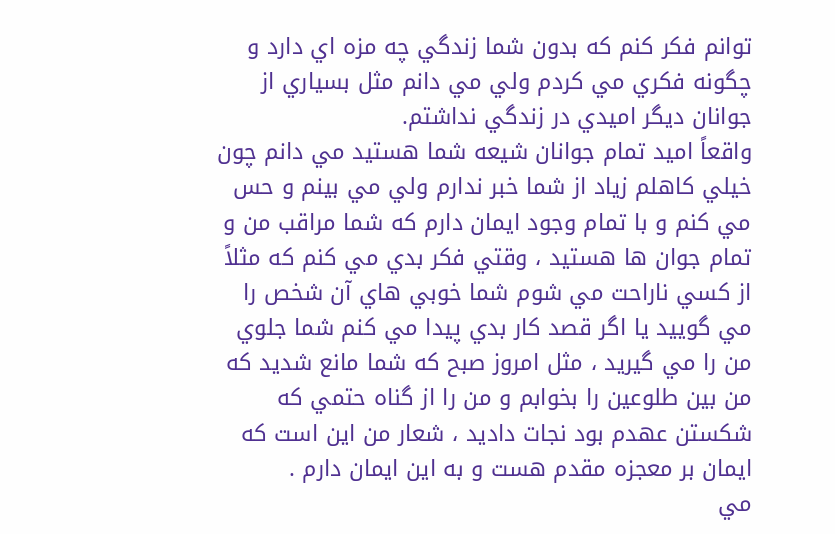توانم فکر کنم که بدون شما زندگي چه مزه اي دارد و چگونه فکري مي کردم ولي مي دانم مثل بسياري از جوانان ديگر اميدي در زندگي نداشتم.
واقعاً اميد تمام جوانان شيعه شما هستيد مي دانم چون خيلي کاهلم زياد از شما خبر ندارم ولي مي بينم و حس مي کنم و با تمام وجود ايمان دارم که شما مراقب من و تمام جوان ها هستيد ، وقتي فکر بدي مي کنم که مثلاً از کسي ناراحت مي شوم شما خوبي هاي آن شخص را مي گوييد يا اگر قصد کار بدي پيدا مي کنم شما جلوي من را مي گيريد ، مثل امروز صبح که شما مانع شديد که من بين طلوعين را بخوابم و من را از گناه حتمي که شکستن عهدم بود نجات داديد ، شعار من اين است که ايمان بر معجزه مقدم هست و به اين ايمان دارم .
مي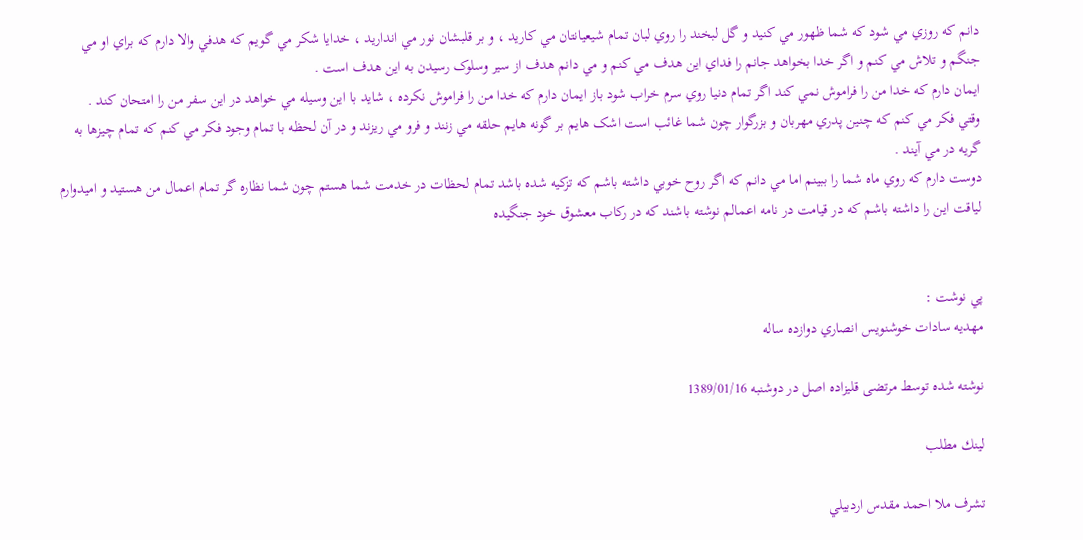دانم که روزي مي شود که شما ظهور مي کنيد و گل لبخند را روي لبان تمام شيعيانتان مي کاريد ، و بر قلبشان نور مي انداريد ، خدايا شکر مي گويم که هدفي والا دارم که براي او مي جنگم و تلاش مي کنم و اگر خدا بخواهد جانم را فداي اين هدف مي کنم و مي دانم هدف از سير وسلوک رسيدن به اين هدف است .
ايمان دارم که خدا من را فراموش نمي کند اگر تمام دنيا روي سرم خراب شود باز ايمان دارم که خدا من را فراموش نکرده ، شايد با اين وسيله مي خواهد در اين سفر من را امتحان کند .
وقتي فکر مي کنم که چنين پدري مهربان و بزرگوار چون شما غائب است اشک هايم بر گونه هايم حلقه مي زنند و فرو مي ريزند و در آن لحظه با تمام وجود فکر مي کنم که تمام چيزها به گريه در مي آيند .
دوست دارم که روي ماه شما را ببينم اما مي دانم که اگر روح خوبي داشته باشم که تزکيه شده باشد تمام لحظات در خدمت شما هستم چون شما نظاره گر تمام اعمال من هستيد و اميدوارم لياقت اين را داشته باشم که در قيامت در نامه اعمالم نوشته باشند که در رکاب معشوق خود جنگيده


پي نوشت :
مهديه سادات خوشنويس انصاري دوازده ساله

نوشته شده توسط مرتضی قلیزاده اصل در دوشنبه 1389/01/16

لينك مطلب

تشرف ملا احمد مقدس اردبيلي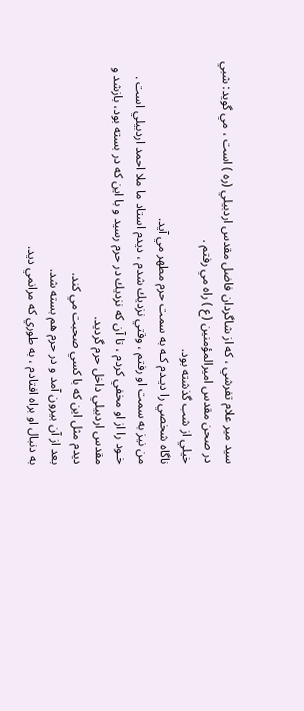سيد مير علام تفرشي ، كه از شاگردان فاضل مقدس اردبيلي (ره ) است ، مي گويد: شبي در صحن مقدس اميرالمؤمنين (ع ) راه مي رفتم .
خيلي از شب گذشته بود.
ناگاه شخصي را ديـدم كـه به سمت حرم مطهر مي آيد.
من نيز به سمت او رفتم ، وقتي نزديك شدم ، ديدم استاد ما ملا احمد اردبيلي است .
خـود را از او مخفي كردم ، تا آن كه نزديك در حرم رسيد و با اين كه در بسته بود، بازشد و مقدس اردبيلي داخل حرم گرديد.
ديدم مثل اين كه با كسي صحبت مي كند.
بعد از آن بيرون آمد و در حرم هم بسته شد.
به دنبال او براه افتادم ، به طوري كه مرانمي ديد.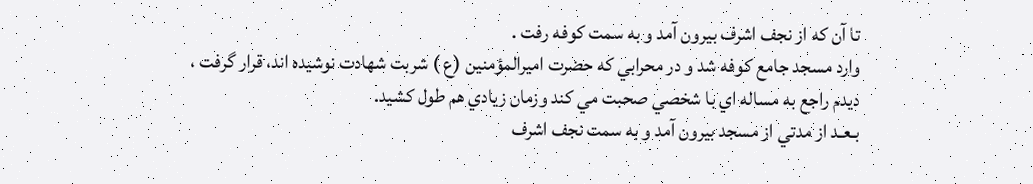تا آن كه از نجف اشرف بيرون آمد و به سمت كوفه رفت .
وارد مسجد جامع كوفه شد و در محرابي كه حضرت اميرالمؤمنين (ع ) شربت شهادت نوشيده اند، قرار گرفت ، ديدم راجع به مساله اي با شخصي صحبت مي كند وزمان زيادي هم طول كشيد.
بـعـد از مدتي از مسجد بيرون آمد و به سمت نجف اشرف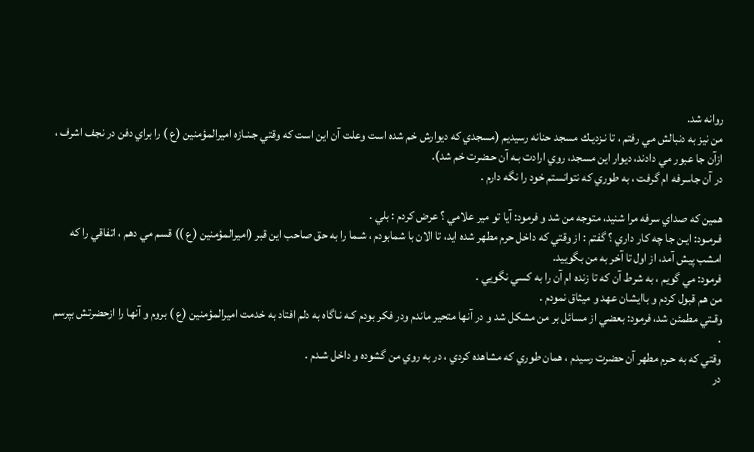روانه شد.
من نيز به دنبالش مي رفتم ، تا نـزديـك مسجد حنانه رسيديم (مسجدي كه ديوارش خم شده است وعلت آن اين است كه وقتي جـنـازه اميرالمؤمنين (ع ) را براي دفن در نجف اشرف ، ازآن جا عبور مي دادند، ديوار اين مسجد، روي ارادت بـه آن حـضرت خم شد).
در آن جاسرفه ام گرفت ، به طوري كه نتوانستم خود را نگه دارم .

همين كه صداي سرفه مرا شنيد، متوجه من شد و فرمود: آيا تو مير علامي ؟ عرض كردم : بلي .
فـرمـود: ايـن جا چه كار داري ؟ گفتم : از وقتي كه داخل حرم مطهر شده ايد، تا الان با شمابودم ، شـما را به حق صاحب اين قبر (اميرالمؤمنين (ع )) قسم مي دهم ، اتفاقي را كه امشب پيش آمد، از اول تا آخر به من بگوييد.
فرمود: مي گويم ، به شرط آن كه تا زنده ام آن را به كسي نگويي .
من هم قبول كردم و باايشان عهد و ميثاق نمودم .
وقـتي مطمئن شد، فرمود: بعضي از مسائل بر من مشكل شد و در آنها متحير ماندم ودر فكر بودم كـه نـاگاه به دلم افتاد به خدمت اميرالمؤمنين (ع ) بروم و آنها را ازحضرتش بپرسم .
وقتي كه به حـرم مطهر آن حضرت رسيدم ، همان طوري كه مشاهده كردي ، در به روي من گشوده و داخل شـدم .
در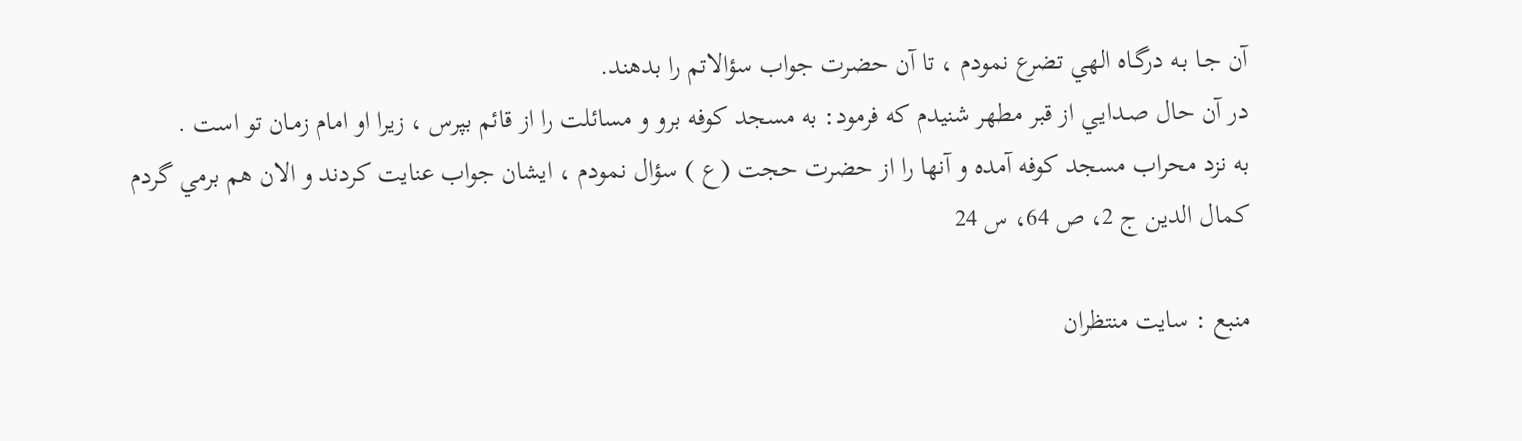آن جـا بـه درگـاه الهي تضرع نمودم ، تا آن حضرت جواب سؤالاتم را بدهند.
در آن حال صـدايـي از قبر مطهر شنيدم كه فرمود: به مسجد كوفه برو و مسائلت را از قائم بپرس ، زيرا او امام زمـان تو است .
به نزد محراب مسجد كوفه آمده و آنها را از حضرت حجت (ع ) سؤال نمودم ، ايشان جواب عنايت كردند و الان هم برمي گردم
كمال الدين ج 2، ص 64، س 24

منبع : سایت منتظران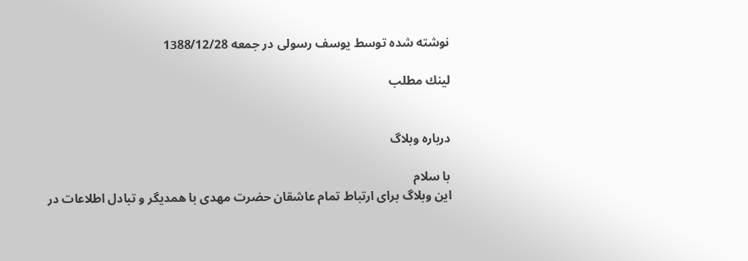نوشته شده توسط یوسف رسولی در جمعه 1388/12/28

لينك مطلب


درباره وبلاگ

با سلام
این وبلاگ برای ارتباط تمام عاشقان حضرت مهدی با همدیگر و تبادل اطلاعات در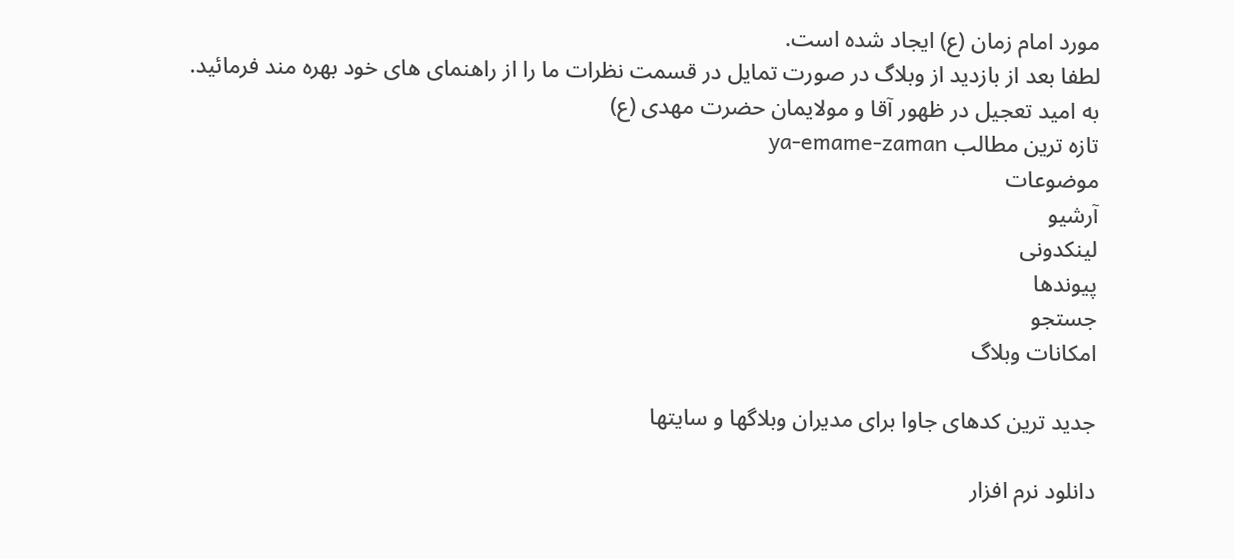مورد امام زمان (ع) ایجاد شده است.
لطفا بعد از بازدید از وبلاگ در صورت تمایل در قسمت نظرات ما را از راهنمای های خود بهره مند فرمائید.
به امید تعجیل در ظهور آقا و مولایمان حضرت مهدی (ع)
تازه ترین مطالب ya-emame-zaman
موضوعات
آرشیو
لینکدونی
پیوندها
جستجو
امکانات وبلاگ

جدید ترین کدهای جاوا برای مدیران وبلاگها و سایتها

دانلود نرم افزار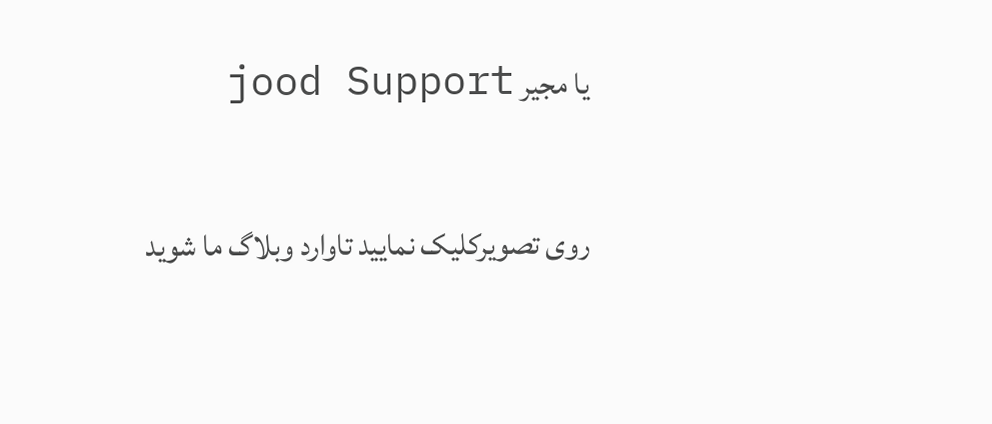یا مجیر jood Support

روی تصویرکلیک نمایید تاوارد وبلاگ ما شوید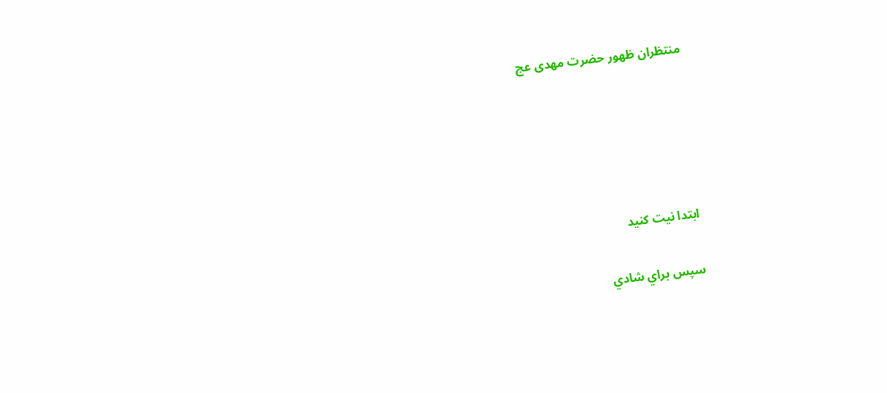منتظران ظهور حضرت مهدی عج





ابتدا نيت كنيد

سپس براي شادي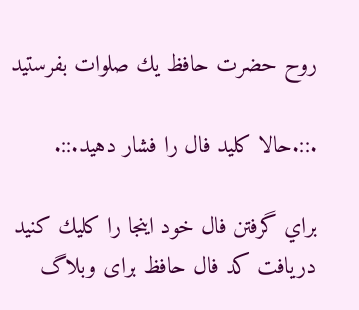روح حضرت حافظ يك صلوات بفرستيد

.::.حالا كليد فال را فشار دهيد.::.

براي گرفتن فال خود اينجا را كليك كنيد
دریافت کد فال حافظ برای وبلاگ